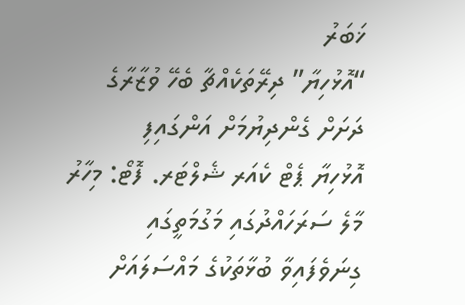ޚަބަރު
“އޮޅުހިޔާ” ދިރޭތަކެއްޗާ ބެހޭ ވުޒާރާގެ ދަށަށް ގެންދިޔުމަށް އަންގައިފި
އޮޅުހިޔާ ޕެޓް ކެއަރ ޝެލްޓަރ. ފޮޓޯ: މިހާރު
މާލެ ސަރަހައްދުގައި މަގުމަތީގައި ގިނަވެފައިވާ ބުޅާތަކުގެ މައްސަލައަށް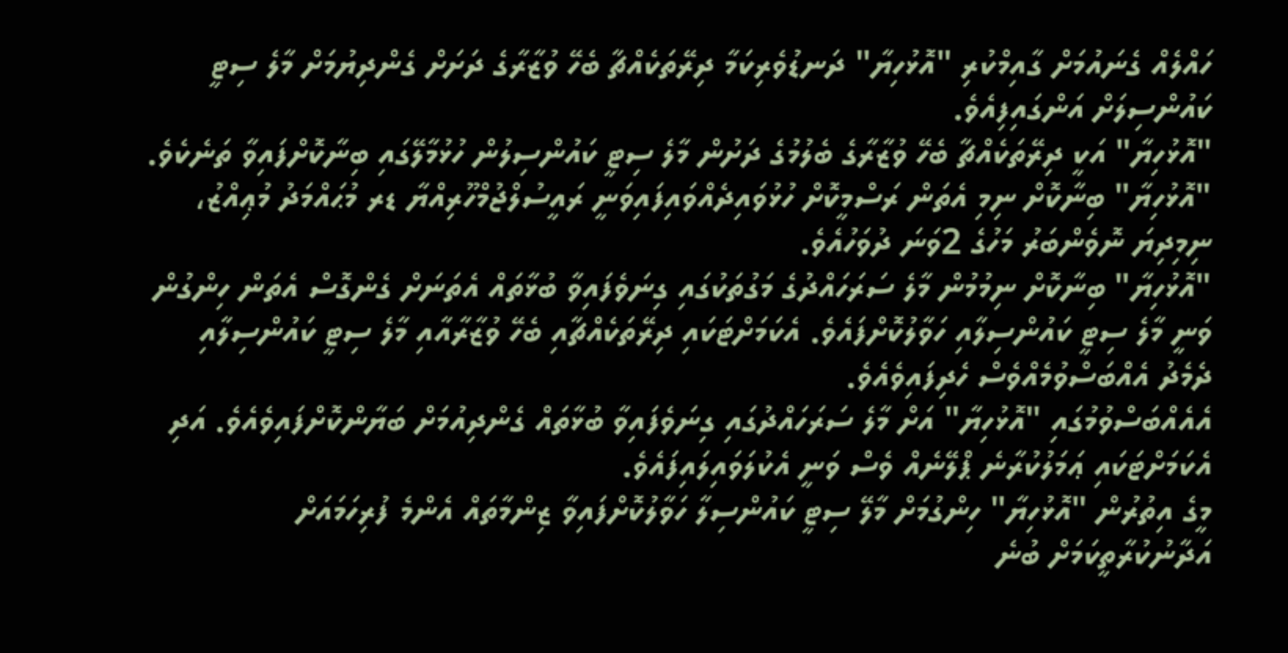ހައްލެއް ގެނައުމަށް ގާއިމްކުރި "އޮޅުހިޔާ" ދަނޑުވެރިކަމާ ދިރޭތަކެއްޗާ ބެހޭ ވުޒާރާގެ ދަށަށް ގެންދިޔުމަށް މާލެ ސިޓީ ކައުންސިލަށް އަންގައިފިއެވެ.
"އޮޅުހިޔާ" އަކީ ދިރޭތަކެއްޗާ ބެހޭ ވުޒާރާގެ ބެލުމުގެ ދަށުން މާލެ ސިޓީ ކައުންސިލުން ހުޅުމާލޭގައި ބިނާކޮށްފައިވާ ތަނެކެވެ. "އޮޅުހިޔާ" ބިނާކޮށް ނިމި އެތަން ރަސްމީކޮށް ހުޅުވައިދެއްވައިފައިވަނީ ރައީސުލްޖުމްހޫރިއްޔާ ޑރ މުޙައްމަދު މުޢިއްޒު، ނިމިދިޔަ ނޮވެންބަރު މަހުގެ 2ވަނަ ދުވަހުއެވެ.
"އޮޅުހިޔާ" ބިނާކޮށް ނިމުމުން މާލެ ސަރަހައްދުގެ މަގުތަކުގައި ގިނަވެފައިވާ ބުޅާތައް އެތަނަށް ގެންގޮސް އެތަން ހިންގުން ވަނީ މާލެ ސިޓީ ކައުންސިލާއި ހަވާލުކޮށްފައެވެ. އެކަމަށްޓަކައި ދިރޭތަކެއްޗާއި ބެހޭ ވުޒާރާއާއި މާލެ ސިޓީ ކައުންސިލާއި ދެމެދު އެއްބަސްވުމެއްވެސް ހެދިފައިވެއެވެ.
އެއެއްބަސްވުމުގައި "އޮޅުހިޔާ" އަށް މާލެ ސަރަހައްދުގައި ގިނަވެފައިވާ ބުޅާތައް ގެންދިއުމަށް ބަޔާންކޮށްފައިވެއެވެ. އަދި އެކަމަށްޓަކައި ޢަމަލުކުރާނެ ޕްލޭނެއް ވެސް ވަނީ އެކުލަވައިލައިފައެވެ.
މީގެ އިތުރުން "އޮޅުހިޔާ" ހިންގުމަށް މާލޭ ސިޓީ ކައުންސިލާ ހަވާލުކޮށްފައިވާ ޒިންމާތައް އެންމެ ފުރިހަމައަށް އަދާނުކުރާތީކަމަށް ބުނެ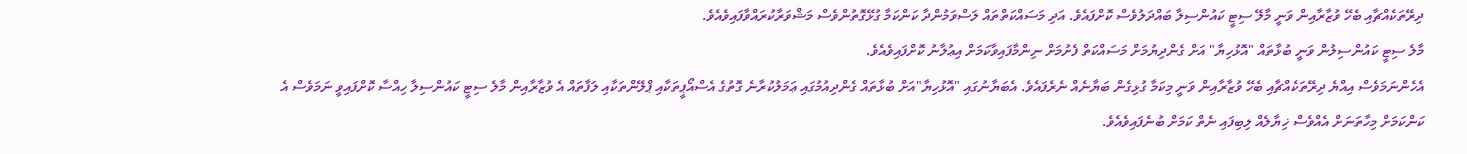ދިރޭތަކެއްޗާއި ބެހޭ ވުޒާރާއިން ވަނީ މާލޭ ސިޓީ ކައުންސިލާ ބައްދަލުވެސް ކޮށްފައެވެ. އަދި މަސައްކަތްތައް ލަސްވަމުންދާ ކަންކަމާ ގުޅޭގޮތުންވެސް މަޝްވަރާކުރައްވާފައިވެއެވެ.
މާލެ ސިޓީ ކައުންސިލުން ވަނީ ބުޅާތައް "އޮޅުހިޔާ" އަށް ގެންދިޔުމަށް މަސައްކަތް ފެށުމަށް ނިންމާފައިވާކަމަށް އިޢުލާނު ކޮށްފައިވެއެވެ.
އެހެންނަމަވެސް އިއްޔެ ދިރޭތަކެއްޗާއި ބެހޭ ވުޒާރާއިން ވަނީ މިކަމާ ގުޅިގެން ބަޔާނެއް ނެރެފައެވެ. އެބަޔާނުގައި "އޮޅުހިޔާ"އަށް ބުޅާތައް ގެންދިއުމުގައި ޢަމަލުކުރާނެ ގޮތުގެ އެސްއޯޕީތަކާއި ޕްލޭންތަކާއި ލަފާތައް އެ ވުޒާރާއިން މާލެ ސިޓީ ކައުންސިލާ ހިއްސާ ކޮށްފައިވީ ނަމަވެސް އެ ކަންކަމަށް މިހާތަނަށް އެއްވެސް ޚިޔާލެއް ލިބިފައި ނެތް ކަމަށް ބުނެފައިވެއެވެ.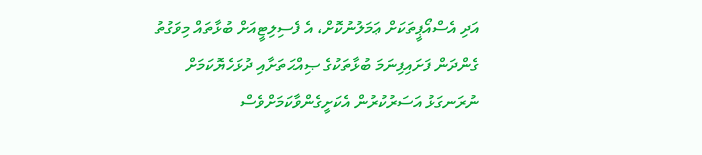އަދި އެސްއޯޕީތަކަށް ޢަމަލުނުކޮށް، އެ ފެސިލިޓީއަށް ބުޅާތައް މިވަގުތު ގެންދަން ފަށައިފިނަމަ ބުޅާތަކުގެ ޞިއްޙަތަށާއި ދުޅަހެޔޮކަމަށް ނުރަނގަޅު އަސަރުކުރުން އެކަށީގެންވާކަމަށްވެސް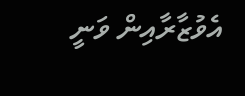އެވުޒާރާއިން ވަނީ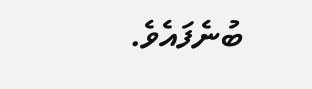ބުނެފައެވެ.